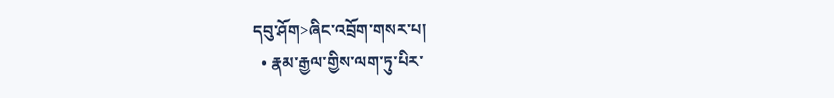དབུ་ཤོག>ཞིང་འབྲོག་གསར་པ།
  • རྣམ་རྒྱལ་གྱིས་ལག་ཏུ་པིར་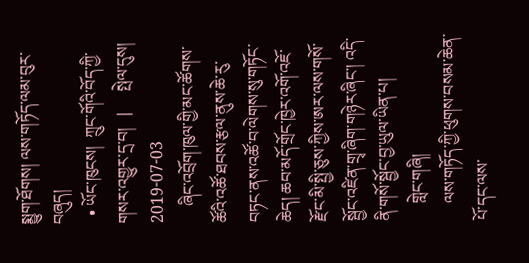སྨྱུག་ཐོགས། ལས་གཏོད་ལམ་བུར་བཞུད།
  • ཡོང་ཁུངས།  ཀྲུང་གོའི་བོད་ཀྱི་གསར་འགྱུར་དྲ་བ།   |     སྤེལ་དུས།  2019-07-03
    ཞིང་འབྲོག་ཁུལ་གྱི་མང་ཚོགས་ཚོའི་འཚོ་ཐབས་རྩལ་ནུས་ཆེ་རུ་བཏང་ནས་འཚོ་བ་ལེགས་སུ་གཏོང་ཆེད། ཆབ་མདོ་གྲོང་ཁྱེར་འགོ་འཇོ་རྫོང་མི་སྤྱི་ཅུས་ཀྱིས་ཨར་ལས་གསོ་སྦྱོང་འཛིན་གྲྭ་ཞིག་གཉེར་ཞིང་། འདི་ནི་གསོ་སྦྱོང་བྱ་ཡུལ་ཡིན་པ།
    གླེང་གཞི།
    ལས་གཏོད་ཀྱི་ཕུགས་བསམ་ཆེན་པོ་དང་ལས་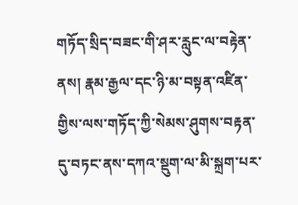གཏོད་སྲིད་བཟང་གི་ཤར་རླུང་ལ་བརྟེན་ནས། རྣམ་རྒྱལ་དང་ཉི་མ་བསྟན་འཛིན་གྱིས་ལས་གཏོད་ཀྱི་སེམས་ཤུགས་བརྟན་དུ་བཏང་ནས་དཀའ་སྡུག་ལ་མི་སྐྲག་པར་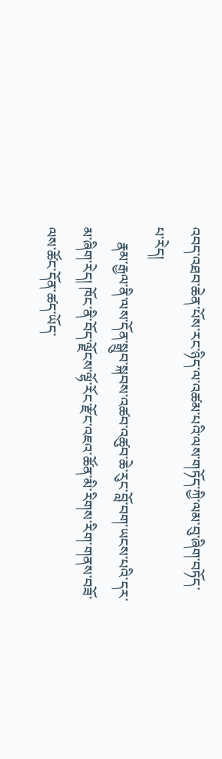འབད་འཐབ་ཆེན་པོས་རང་ཉིད་ལ་འཚམ་པའི་ལས་གཏོད་ཀྱི་ལམ་བུ་ཞིག་བཏོད་པ་རེད།
    རྣམ་རྒྱལ་ནི་ལས་དོན་སྒྲུབ་སྐབས་འཚབ་འཚུབ་ཆེ་རུང་བློ་བག་ཡངས་པའི་དར་མ་ཞིག་རེད། ཁོང་ནི་བོད་ལྗོངས་ལྷོ་རོང་རྫོང་འཇའ་ཚོན་མི་རིགས་རིག་གནས་བཟོ་ལས་ཚོང་དོན་ཚད་ཡོད་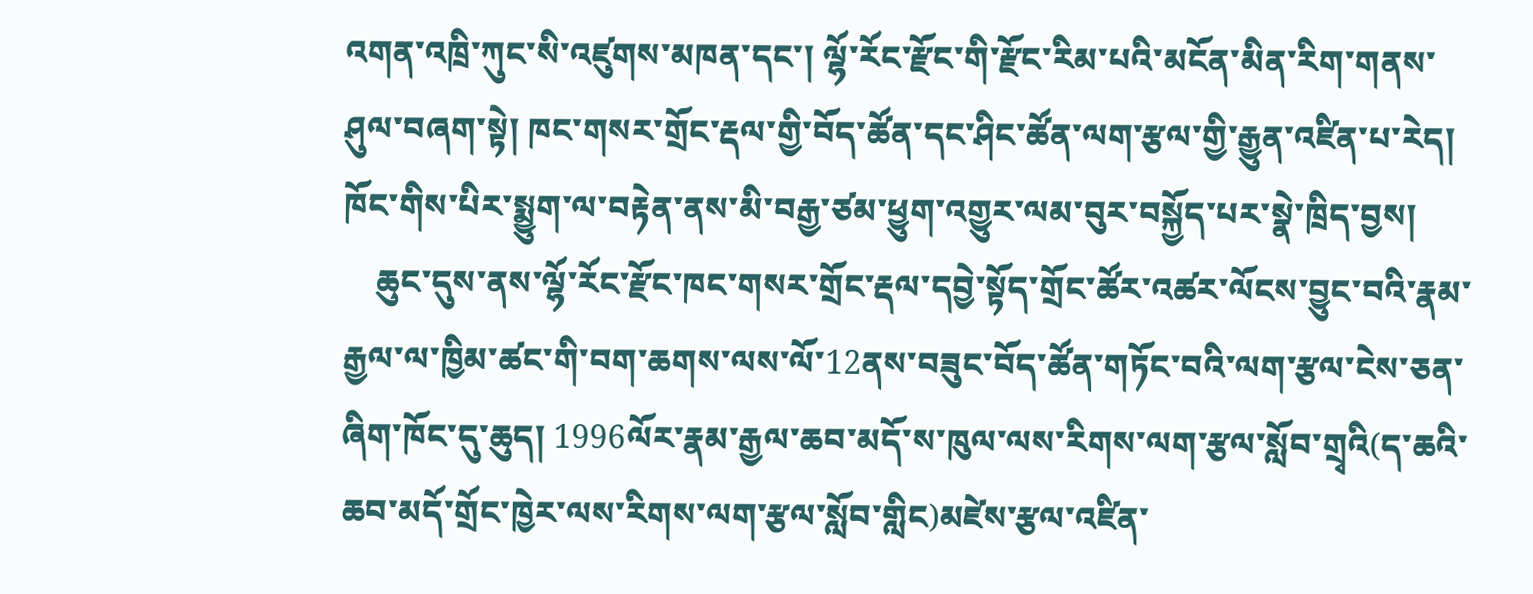འགན་འཁྲི་ཀུང་སི་འཛུགས་མཁན་དང་། ལྷོ་རོང་རྫོང་གི་རྫོང་རིམ་པའི་མངོན་མིན་རིག་གནས་ཤུལ་བཞག་སྟེ། ཁང་གསར་གྲོང་རྡལ་གྱི་བོད་ཚོན་དང་ཤིང་ཚོན་ལག་རྩལ་གྱི་རྒྱུན་འཛིན་པ་རེད། ཁོང་གིས་པིར་སྨྱུག་ལ་བརྟེན་ནས་མི་བརྒྱ་ཙམ་ཕྱུག་འགྱུར་ལམ་བུར་བསྐྱོད་པར་སྣེ་ཁྲིད་བྱས།
    ཆུང་དུས་ནས་ལྷོ་རོང་རྫོང་ཁང་གསར་གྲོང་རྡལ་དབྱེ་སྟོད་གྲོང་ཚོར་འཚར་ལོངས་བྱུང་བའི་རྣམ་རྒྱལ་ལ་ཁྱིམ་ཚང་གི་བག་ཆགས་ལས་ལོ་12ནས་བཟུང་བོད་ཚོན་གཏོང་བའི་ལག་རྩལ་ངེས་ཅན་ཞིག་ཁོང་དུ་ཆུད། 1996ལོར་རྣམ་རྒྱལ་ཆབ་མདོ་ས་ཁུལ་ལས་རིགས་ལག་རྩལ་སློབ་གྲྭའི(ད་ཆའི་ཆབ་མདོ་གྲོང་ཁྱེར་ལས་རིགས་ལག་རྩལ་སློབ་གླིང)མཛེས་རྩལ་འཛིན་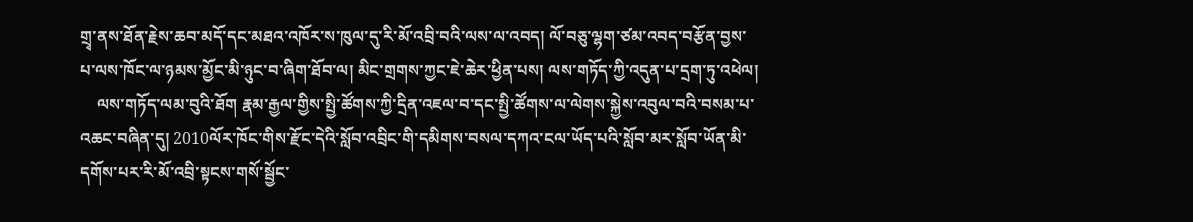གྲྭ་ནས་ཐོན་རྗེས་ཆབ་མདོ་དང་མཐའ་འཁོར་ས་ཁུལ་དུ་རི་མོ་འབྲི་བའི་ལས་ལ་འབད། ལོ་བཅུ་ལྷག་ཙམ་འབད་བརྩོན་བྱས་པ་ལས་ཁོང་ལ་ཉམས་མྱོང་མི་ཉུང་བ་ཞིག་ཐོབ་ལ། མིང་གྲགས་ཀྱང་ཇེ་ཆེར་ཕྱིན་པས། ལས་གཏོད་ཀྱི་འདུན་པ་དྲག་ཏུ་འཕེལ།
    ལས་གཏོད་ལམ་བུའི་ཐོག རྣམ་རྒྱལ་གྱིས་སྤྱི་ཚོགས་ཀྱི་དྲིན་འཇལ་བ་དང་སྤྱི་ཚོགས་ལ་ལེགས་སྐྱེས་འབུལ་བའི་བསམ་པ་འཆང་བཞིན་དུ། 2010ལོར་ཁོང་གིས་རྫོང་དེའི་སློབ་འབྲིང་གི་དམིགས་བསལ་དཀའ་ངལ་ཡོད་པའི་སློབ་མར་སློབ་ཡོན་མི་དགོས་པར་རི་མོ་འབྲི་སྟངས་གསོ་སྦྱོང་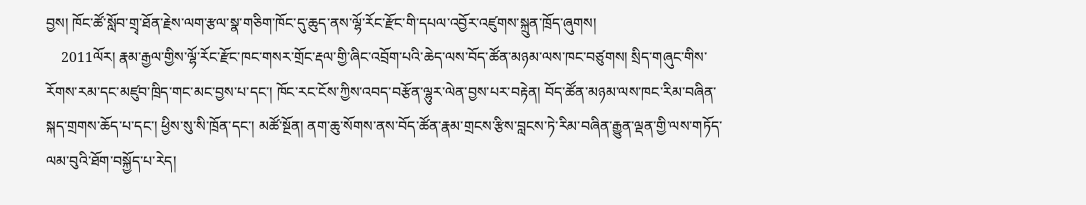བྱས། ཁོང་ཚོ་སློབ་གྲྭ་ཐོན་རྗེས་ལག་རྩལ་སྣ་གཅིག་ཁོང་དུ་ཆུད་ནས་ལྷོ་རོང་རྫོང་གི་དཔལ་འབྱོར་འཛུགས་སྐྲུན་ཁྲོད་ཞུགས།
    2011ལོར། རྣམ་རྒྱལ་གྱིས་ལྷོ་རོང་རྫོང་ཁང་གསར་གྲོང་རྡལ་གྱི་ཞིང་འབྲོག་པའི་ཆེད་ལས་བོད་ཚོན་མཉམ་ལས་ཁང་བཙུགས། སྲིད་གཞུང་གིས་རོགས་རམ་དང་མཛུབ་ཁྲིད་གང་མང་བྱས་པ་དང་། ཁོང་རང་ངོས་ཀྱིས་འབད་བརྩོན་ལྷུར་ལེན་བྱས་པར་བརྟེན། བོད་ཚོན་མཉམ་ལས་ཁང་རིམ་བཞིན་སྐད་གྲགས་ཆོད་པ་དང་། ཕྱིས་སུ་སི་ཁྲོན་དང་། མཚོ་སྔོན། ནག་ཆུ་སོགས་ནས་བོད་ཚོན་རྣམ་གྲངས་རྩིས་བླངས་ཏེ་རིམ་བཞིན་རྒྱུན་ལྡན་གྱི་ལས་གཏོད་ལམ་བུའི་ཐོག་བསྐྱོད་པ་རེད།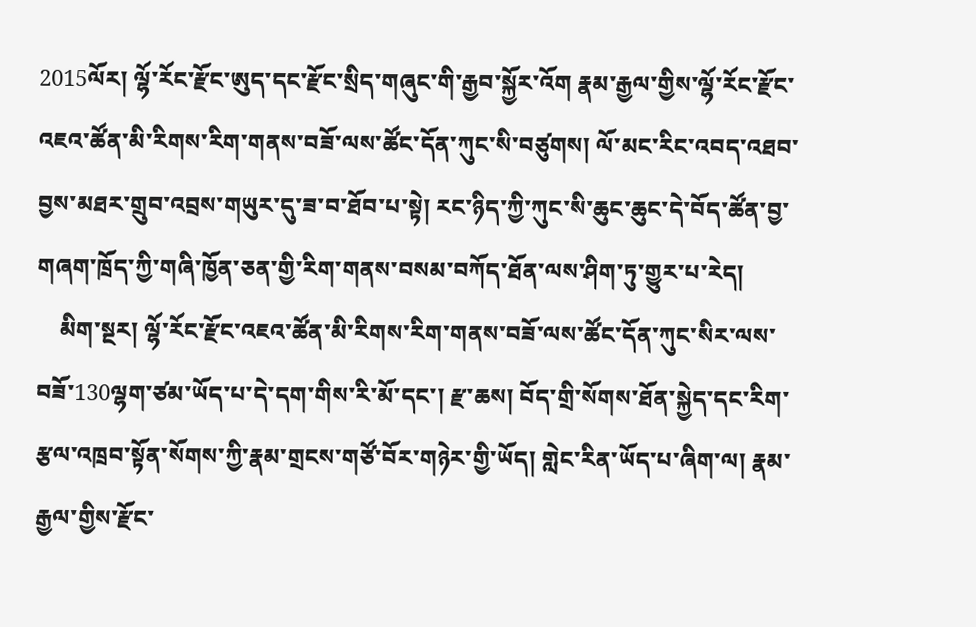2015ལོར། ལྷོ་རོང་རྫོང་ཨུད་དང་རྫོང་སྲིད་གཞུང་གི་རྒྱབ་སྐྱོར་འོག རྣམ་རྒྱལ་གྱིས་ལྷོ་རོང་རྫོང་འཇའ་ཚོན་མི་རིགས་རིག་གནས་བཟོ་ལས་ཚོང་དོན་ཀུང་སི་བཙུགས། ལོ་མང་རིང་འབད་འཐབ་བྱས་མཐར་གྲུབ་འབྲས་གཡུར་དུ་ཟ་བ་ཐོབ་པ་སྟེ། རང་ཉིད་ཀྱི་ཀུང་སི་ཆུང་ཆུང་དེ་བོད་ཚོན་བྱ་གཞག་ཁྲོད་ཀྱི་གཞི་ཁྱོན་ཅན་གྱི་རིག་གནས་བསམ་བཀོད་ཐོན་ལས་ཤིག་ཏུ་གྱུར་པ་རེད།
    མིག་སྔར། ལྷོ་རོང་རྫོང་འཇའ་ཚོན་མི་རིགས་རིག་གནས་བཟོ་ལས་ཚོང་དོན་ཀུང་སིར་ལས་བཟོ་130ལྷག་ཙམ་ཡོད་པ་དེ་དག་གིས་རི་མོ་དང་། རྫ་ཆས། བོད་གྲི་སོགས་ཐོན་སྐྱེད་དང་རིག་རྩལ་འཁྲབ་སྟོན་སོགས་ཀྱི་རྣམ་གྲངས་གཙོ་བོར་གཉེར་གྱི་ཡོད། གླེང་རིན་ཡོད་པ་ཞིག་ལ། རྣམ་རྒྱལ་གྱིས་རྫོང་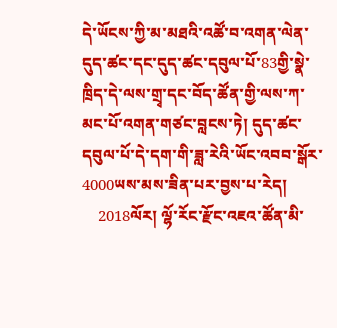དེ་ཡོངས་ཀྱི་མ་མཐའི་འཚོ་བ་འགན་ལེན་དུད་ཚང་དང་དུད་ཚང་དབུལ་པོ་83གྱི་སྣེ་ཁྲིད་དེ་ལས་གྲྭ་དང་བོད་ཚོན་གྱི་ལས་ཀ་མང་པོ་འགན་གཙང་བླངས་ཏེ། དུད་ཚང་དབུལ་པོ་དེ་དག་གི་ཟླ་རེའི་ཡོང་འབབ་སྒོར་4000ཡས་མས་ཟིན་པར་བྱས་པ་རེད།
    2018ལོར། ལྷོ་རོང་རྫོང་འཇའ་ཚོན་མི་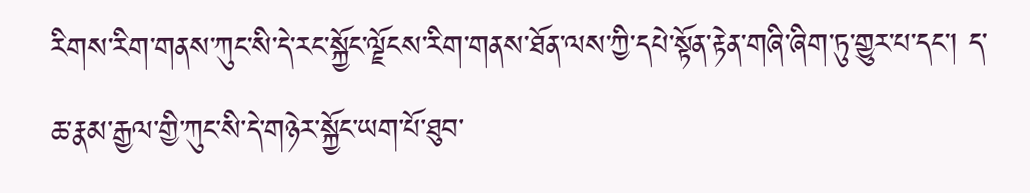རིགས་རིག་གནས་ཀུང་སི་དེ་རང་སྐྱོང་ལྗོངས་རིག་གནས་ཐོན་ལས་ཀྱི་དཔེ་སྟོན་རྟེན་གཞི་ཞིག་ཏུ་གྱུར་པ་དང་། ད་ཆ་རྣམ་རྒྱལ་གྱི་ཀུང་སི་དེ་གཉེར་སྐྱོང་ཡག་པོ་ཐུབ་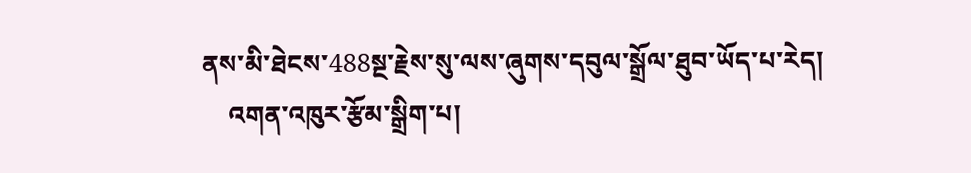ནས་མི་ཐེངས་488སྔ་རྗེས་སུ་ལས་ཞུགས་དབུལ་སྒྲོལ་ཐུབ་ཡོད་པ་རེད།
    འགན་འཁུར་རྩོམ་སྒྲིག་པ།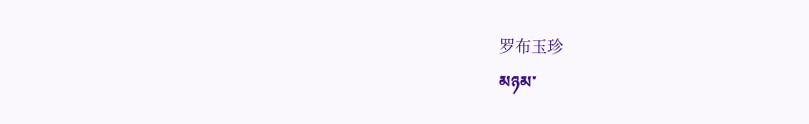罗布玉珍
མཉམ་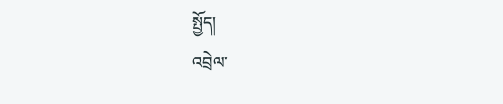སྤྱོད།
འབྲེལ་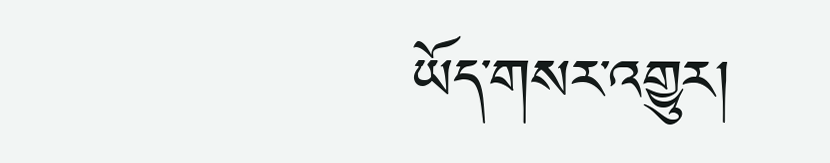ཡོད་གསར་འགྱུར།